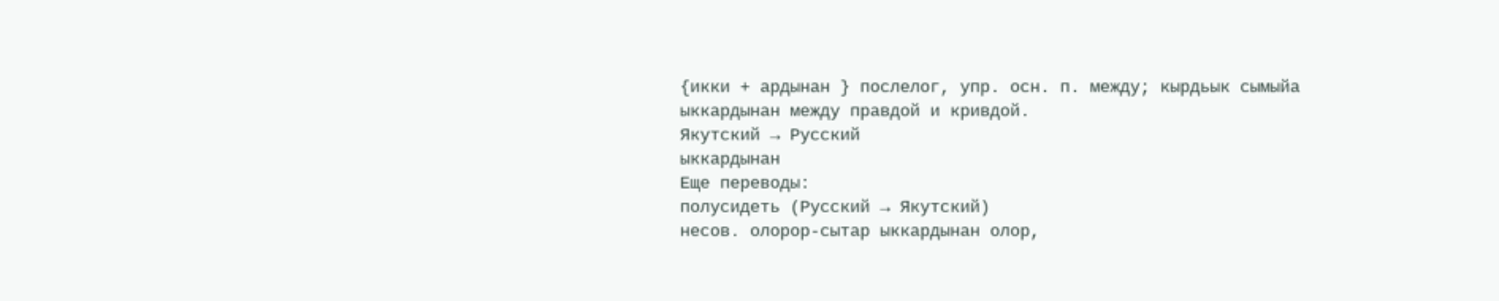{икки + ардынан } послелог, упр. осн. п. между; кырдьык сымыйа ыккардынан между правдой и кривдой.
Якутский → Русский
ыккардынан
Еще переводы:
полусидеть (Русский → Якутский)
несов. олорор-сытар ыккардынан олор,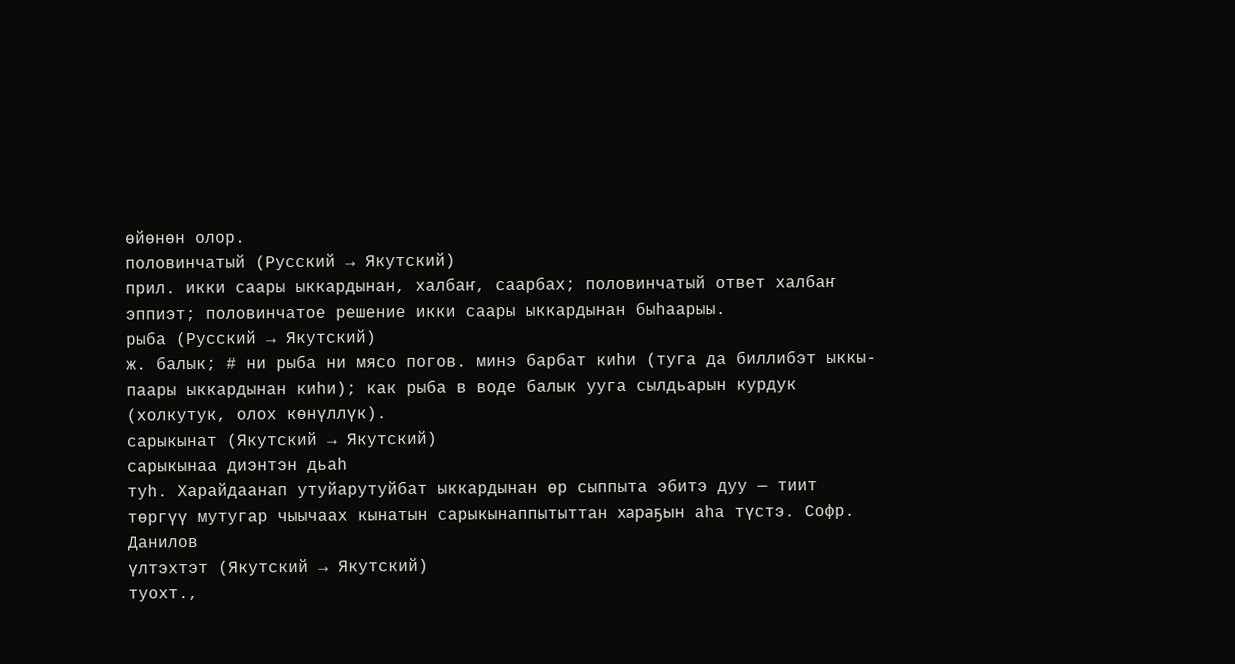өйөнөн олор.
половинчатый (Русский → Якутский)
прил. икки саары ыккардынан, халбаҥ, саарбах; половинчатый ответ халбаҥ эппиэт; половинчатое решение икки саары ыккардынан быһаарыы.
рыба (Русский → Якутский)
ж. балык; # ни рыба ни мясо погов. минэ барбат киһи (туга да биллибэт ыккы-паары ыккардынан киһи); как рыба в воде балык ууга сылдьарын курдук (холкутук, олох көнүллүк).
сарыкынат (Якутский → Якутский)
сарыкынаа диэнтэн дьаһ
туһ. Харайдаанап утуйарутуйбат ыккардынан өр сыппыта эбитэ дуу — тиит төргүү мутугар чыычаах кынатын сарыкынаппытыттан хараҕын аһа түстэ. Софр. Данилов
үлтэхтэт (Якутский → Якутский)
туохт.,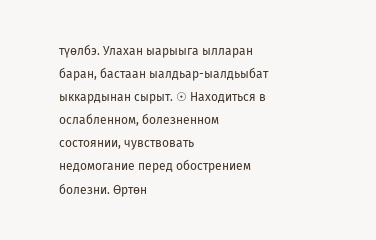түөлбэ. Улахан ыарыыга ылларан баран, бастаан ыалдьар-ыалдьыбат ыккардынан сырыт. ☉ Находиться в ослабленном, болезненном состоянии, чувствовать недомогание перед обострением болезни. Өртөн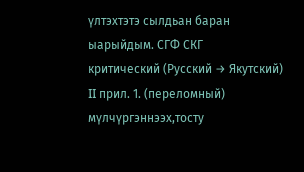үлтэхтэтэ сылдьан баран ыарыйдым. СГФ СКГ
критический (Русский → Якутский)
II прил. 1. (переломный) мүлчүргэннээх,тосту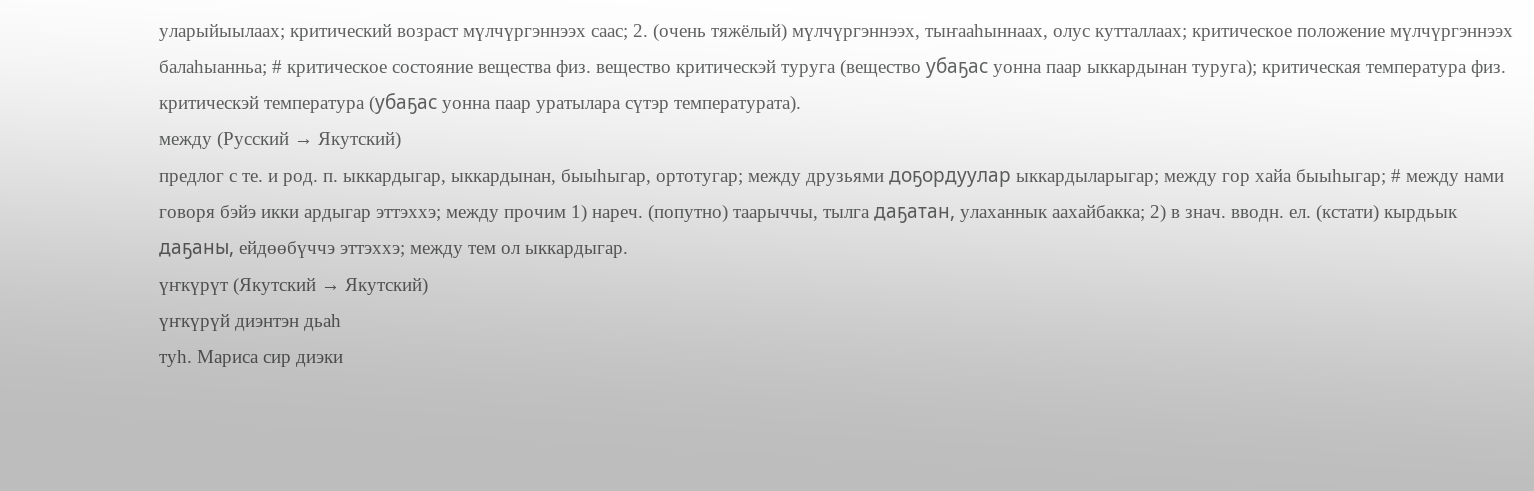уларыйыылаах; критический возраст мүлчүргэннээх саас; 2. (очень тяжёлый) мүлчүргэннээх, тыҥааһыннаах, олус кутталлаах; критическое положение мүлчүргэннээх балаһыанньа; # критическое состояние вещества физ. вещество критическэй туруга (вещество убаҕас уонна паар ыккардынан туруга); критическая температура физ. критическэй температура (убаҕас уонна паар уратылара сүтэр температурата).
между (Русский → Якутский)
предлог с те. и род. п. ыккардыгар, ыккардынан, быыһыгар, ортотугар; между друзьями доҕордуулар ыккардыларыгар; между гор хайа быыһыгар; # между нами говоря бэйэ икки ардыгар эттэххэ; между прочим 1) нареч. (попутно) таарыччы, тылга даҕатан, улаханнык аахайбакка; 2) в знач. вводн. ел. (кстати) кырдьык даҕаны, ейдөөбүччэ эттэххэ; между тем ол ыккардыгар.
үҥкүрүт (Якутский → Якутский)
үҥкүрүй диэнтэн дьаһ
туһ. Мариса сир диэки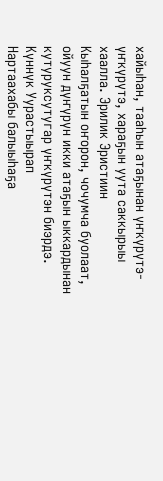хайыһан, тааһын атаҕынан үҥкүрүтэ-үҥкүрүтэ, хараҕын уута саккырыы хаалла. Эрилик Эристиин
Кыһалҕатын оҥорон, чочумча буолаат, ойуун дүҥүрүн икки атаҕын ыккардынан кутуруксутугар үҥкүрүтэн биэрдэ. Күннүк Уурастыырап
Нартаахабы балыыһаҕа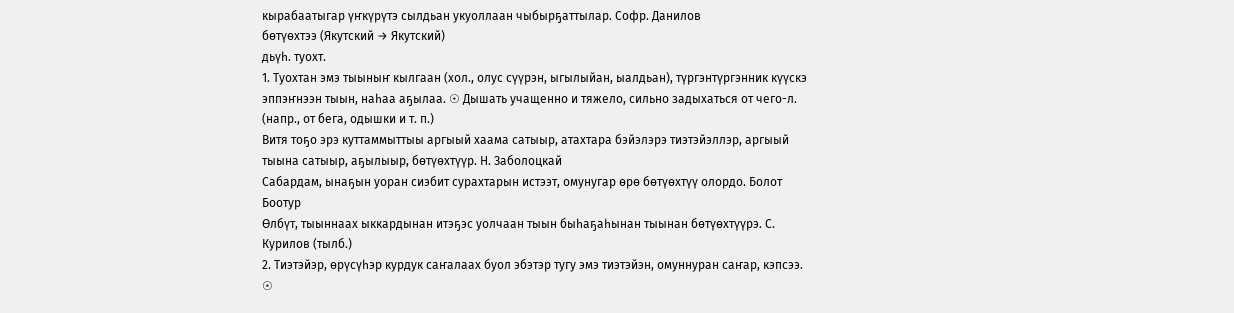кырабаатыгар үҥкүрүтэ сылдьан укуоллаан чыбырҕаттылар. Софр. Данилов
бөтүөхтээ (Якутский → Якутский)
дьүһ. туохт.
1. Туохтан эмэ тыыныҥ кылгаан (хол., олус сүүрэн, ыгылыйан, ыалдьан), түргэнтүргэнник күүскэ эппэҥнээн тыын, наһаа аҕылаа. ☉ Дышать учащенно и тяжело, сильно задыхаться от чего-л. (напр., от бега, одышки и т. п.)
Витя тоҕо эрэ куттаммыттыы аргыый хаама сатыыр, атахтара бэйэлэрэ тиэтэйэллэр, аргыый тыына сатыыр, аҕылыыр, бөтүөхтүүр. Н. Заболоцкай
Сабардам, ынаҕын уоран сиэбит сурахтарын истээт, омунугар өрө бөтүөхтүү олордо. Болот Боотур
Өлбүт, тыыннаах ыккардынан итэҕэс уолчаан тыын быһаҕаһынан тыынан бөтүөхтүүрэ. С. Курилов (тылб.)
2. Тиэтэйэр, өрүсүһэр курдук саҥалаах буол эбэтэр тугу эмэ тиэтэйэн, омуннуран саҥар, кэпсээ. ☉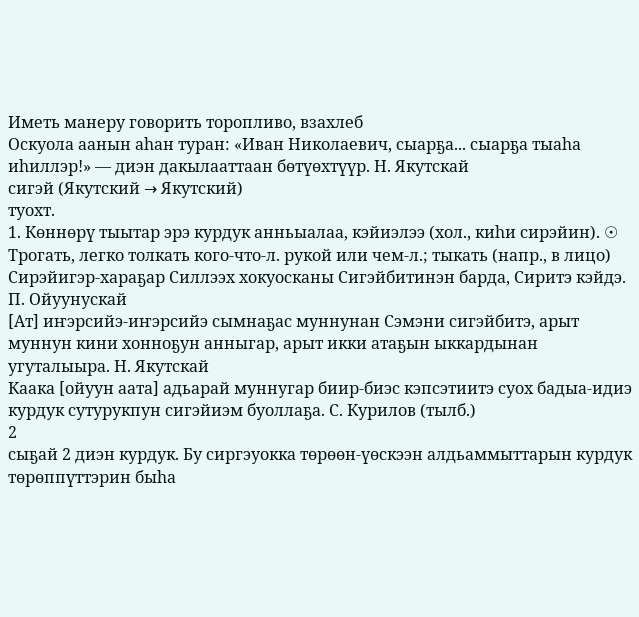Иметь манеру говорить торопливо, взахлеб
Оскуола аанын аһан туран: «Иван Николаевич, сыарҕа... сыарҕа тыаһа иһиллэр!» — диэн дакылааттаан бөтүөхтүүр. Н. Якутскай
сигэй (Якутский → Якутский)
туохт.
1. Көннөрү тыытар эрэ курдук анньыалаа, кэйиэлээ (хол., киһи сирэйин). ☉ Трогать, легко толкать кого-что-л. рукой или чем-л.; тыкать (напр., в лицо)
Сирэйигэр-хараҕар Силлээх хокуосканы Сигэйбитинэн барда, Сиритэ кэйдэ. П. Ойуунускай
[Ат] иҥэрсийэ-иҥэрсийэ сымнаҕас муннунан Сэмэни сигэйбитэ, арыт муннун кини хонноҕун анныгар, арыт икки атаҕын ыккардынан угуталыыра. Н. Якутскай
Каака [ойуун аата] адьарай муннугар биир-биэс кэпсэтиитэ суох бадыа-идиэ курдук сутурукпун сигэйиэм буоллаҕа. С. Курилов (тылб.)
2
сыҕай 2 диэн курдук. Бу сиргэуокка төрөөн-үөскээн алдьаммыттарын курдук төрөппүттэрин быһа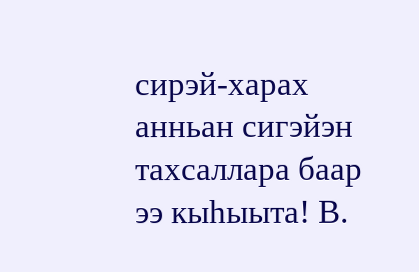сирэй-харах анньан сигэйэн тахсаллара баар ээ кыһыыта! В.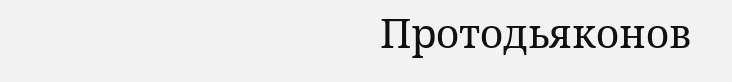Протодьяконов